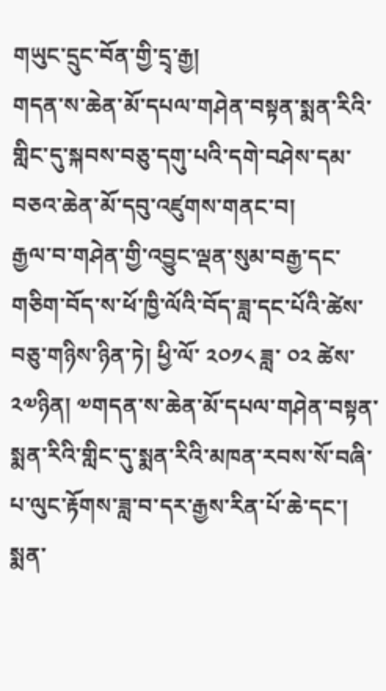གཡུང་དྲུང་བོན་གྱི་དྲྭ་རྒྱ།
གདན་ས་ཆེན་མོ་དཔལ་གཤེན་བསྟན་སྨན་རིའི་གླིང་དུ་སྐབས་བཅུ་དགུ་པའི་དགེ་བཤེས་དམ་བཅའ་ཆེན་མོ་དབུ་འཛུགས་གནང་བ།
རྒྱལ་བ་གཤེན་གྱི་འབྱུང་ལྡན་སུམ་བརྒྱ་དང་གཅིག་བོད་ས་ཕོ་ཁྱི་ལོའི་བོད་ཟླ་དང་པོའི་ཚེས་བཅུ་གཉིས་ཉིན་ཏེ། ཕྱི་ལོ་ ༢༠༡༨ ཟླ་ ༠༢ ཚེས་ ༢༧ཉིན། ༧གདན་ས་ཆེན་མོ་དཔལ་གཤེན་བསྟན་སྨན་རིའི་གླིང་དུ་སྨན་རིའི་མཁན་རབས་སོ་བཞི་པ་ལུང་རྟོགས་ཟླ་བ་དར་རྒྱས་རིན་པོ་ཆེ་དང་། སྨན་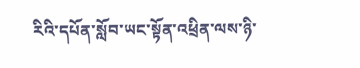རིའི་དཔོན་སློབ་ཡང་སྟོན་འཕྲིན་ལས་ཉི་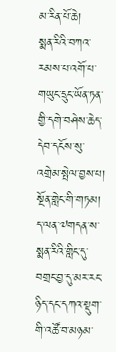མ་རིན་པོ་ཆེ།
སྨན་རིའི་བཀའ་རམས་པ་འགོ་པ་གཡུང་དྲུང་ཡོན་ཏན་གྱི་དགེ་བཤེས་ཆེད་དེབ་དངོས་སུ་འགྲེམ་སྤེལ་བྱས་པ།
སྔོན་གླེང་གི་གཏམ། ད་ལན་༧གདན་ས་སྨན་རིའི་གླིང་དུ་བགྲང་བྱ་དུ་མར་རང་ཉིད་དང་དཀའ་སྡུག་གི་འཚོ་བ་མཉམ་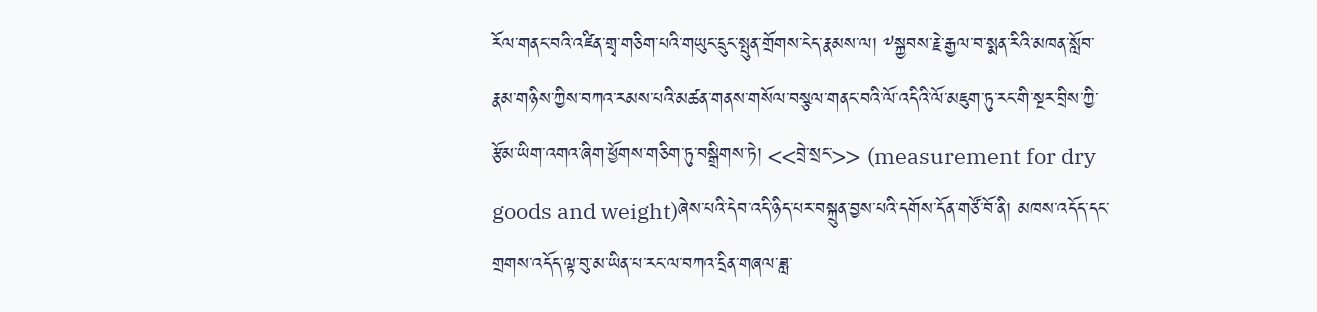རོལ་གནང་བའི་འཛིན་གྲྭ་གཅིག་པའི་གཡུང་དྲུང་སྤུན་གྲོགས་ངེད་རྣམས་ལ། ༸སྐྱབས་རྗེ་རྒྱལ་བ་སྨན་རིའི་མཁན་སློབ་རྣམ་གཉིས་ཀྱིས་བཀའ་རམས་པའི་མཚན་གནས་གསོལ་བསྩལ་གནང་བའི་ལོ་འདིའི་ལོ་མཇུག་ཏུ་རང་གི་སྔར་བྲིས་ཀྱི་རྩོམ་ཡིག་འགའ་ཞིག་ཕྱོགས་གཅིག་ཏུ་བསྒྲིགས་ཏེ། <<བྲེ་སྲང་>> (measurement for dry goods and weight)ཞེས་པའི་དེབ་འདི་ཉིད་པར་བསྐྲུན་བྱས་པའི་དགོས་དོན་གཙོ་བོ་ནི། མཁས་འདོད་དང་གྲགས་འདོད་ལྟ་བུ་མ་ཡིན་པ་རང་ལ་བཀའ་དྲིན་གཞལ་ཟླ་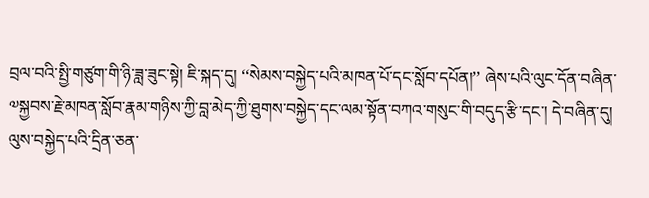བྲལ་བའི་སྤྱི་གཙུག་གི་ཉི་ཟླ་ཟུང་སྟེ། ཇི་སྐད་དུ། ‘‘སེམས་བསྐྱེད་པའི་མཁན་པོ་དང་སློབ་དཔོན།’’ ཞེས་པའི་ལུང་དོན་བཞིན་༧སྐྱབས་རྗེ་མཁན་སློབ་རྣམ་གཉིས་ཀྱི་བླ་མེད་ཀྱི་ཐུགས་བསྐྱེད་དང་ལམ་སྟོན་བཀའ་གསུང་གི་བདུད་རྩི་དང་། དེ་བཞིན་དུ། ལུས་བསྐྱེད་པའི་དྲིན་ཅན་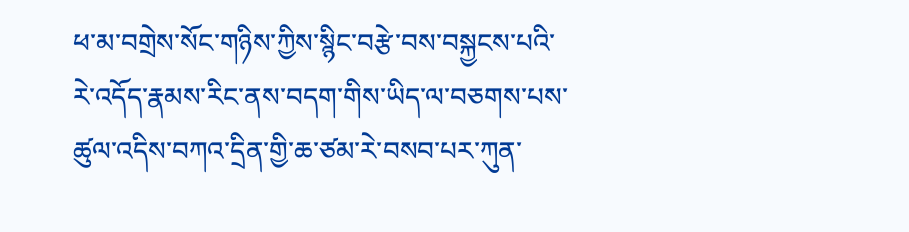ཕ་མ་བགྲེས་སོང་གཉིས་ཀྱིས་སྙིང་བརྩེ་བས་བསྐྱངས་པའི་རེ་འདོད་རྣམས་རིང་ནས་བདག་གིས་ཡིད་ལ་བཅགས་པས་ཚུལ་འདིས་བཀའ་དྲིན་གྱི་ཆ་ཙམ་རེ་བསབ་པར་ཀུན་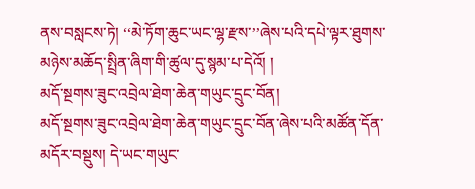ནས་བསླངས་ཏེ། ‘‘མེ་ཏོག་ཆུང་ཡང་ལྷ་རྫས་’’ཞེས་པའི་དཔེ་ལྟར་ཐུགས་མཉེས་མཆོད་སྤྲིན་ཞིག་གི་ཚུལ་དུ་སྙམ་པ་དེའོ། །
མདོ་སྔགས་ཟུང་འབྲེལ་ཐེག་ཆེན་གཡུང་དྲུང་བོན།
མདོ་སྔགས་ཟུང་འབྲེལ་ཐེག་ཆེན་གཡུང་དྲུང་བོན་ཞེས་པའི་མཚོན་དོན་མདོར་བསྡུས། དེ་ཡང་གཡུང་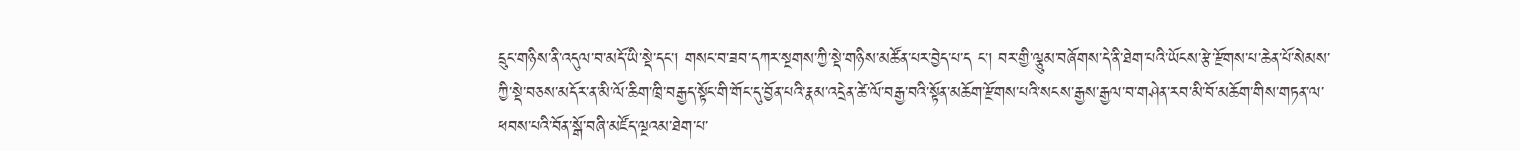དྲུང་གཉིས་ནི་འདུལ་བ་མདོ་ཡི་སྡེ་དང་། གསང་བ་ཟབ་དཀར་སྔགས་ཀྱི་སྡེ་གཉིས་མཚོན་པར་བྱེད་པ་ད ང་། བར་གྱི་ལྕུམ་བཞོགས་དེ་ནི་ཐེག་པའི་ཡོངས་རྩེ་རྫོགས་པ་ཆེན་པོ་སེམས་ཀྱི་སྡེ་བཅས་མདོར་ན་མི་ལོ་ཆིག་ཁྲི་བརྒྱད་སྟོང་གི་གོང་དུ་བྱོན་པའི་རྣམ་འདྲེན་ཚེ་ལོ་བརྒྱ་བའི་སྟོན་མཆོག་རྫོགས་པའི་སངས་རྒྱས་རྒྱལ་བ་གཤེན་རབ་མི་བོ་མཆོག་གིས་གཏན་ལ་ཕབས་པའི་བོན་སྒོ་བཞི་མཛོད་ལྔའམ་ཐེག་པ་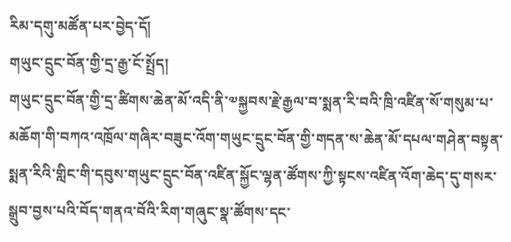རིམ་དགུ་མཚོན་པར་བྱེད་དོ།
གཡུང་དྲུང་བོན་གྱི་དྲ་རྒྱ་ངོ་སྤྲོད།
གཡུང་དྲུང་བོན་གྱི་དྲ་ཚིགས་ཆེན་མོ་འདི་ནི་༧སྐྱབས་རྗེ་རྒྱལ་བ་སྨན་རི་བའི་ཁྲི་འཛིན་སོ་གསུམ་པ་མཆོག་གི་བཀའ་འཁྲོལ་གཞིར་བཟུང་འོག་གཡུང་དྲུང་བོན་གྱི་གདན་ས་ཆེན་མོ་དཔལ་གཤེན་བསྟན་སྨན་རིའི་གླིང་གི་དབུས་གཡུང་དྲུང་བོན་འཛིན་སྐྱོང་ལྷན་ཚོགས་ཀྱི་སྟངས་འཛིན་འོག་ཆེད་དུ་གསར་སྒྲུབ་བྱས་པའི་བོད་གནའ་བོའི་རིག་གཞུང་སྣ་ཚོགས་དང་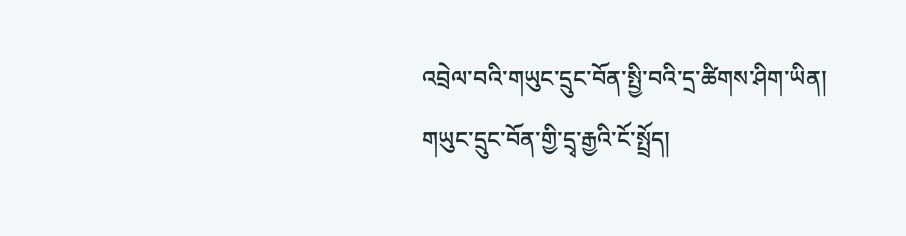འབྲེལ་བའི་གཡུང་དྲུང་བོན་སྤྱི་བའི་དྲ་ཚིགས་ཤིག་ཡིན།
གཡུང་དྲུང་བོན་གྱི་དྲྭ་རྒྱའི་ངོ་སྤྲོད།